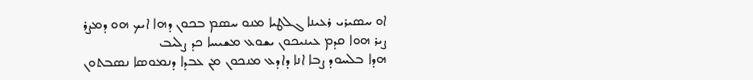ܐܘ ܚܤܝܪܝ ܪܥܝܢܐ ܓܠܛܝܐ ܡܢܘ ܚܤܡ ܒܟܘܢ ܕܗܐ ܐܝܟ ܗܘ ܕܡܨܪ ܨܝܪ ܗܘܐ ܩܕܡ ܥܝܢܝܟܘܢ ܝܫܘܥ ܡܫܝܚܐ ܟܕ ܨܠܝܒ
ܗܕܐ ܒܠܚܘܕ ܨܒܐ ܐܢܐ ܕܐܕܥ ܡܢܟܘܢ ܡܢ ܥܒܕܐ ܕܢܡܘܤܐ ܢܤܒܬܘܢ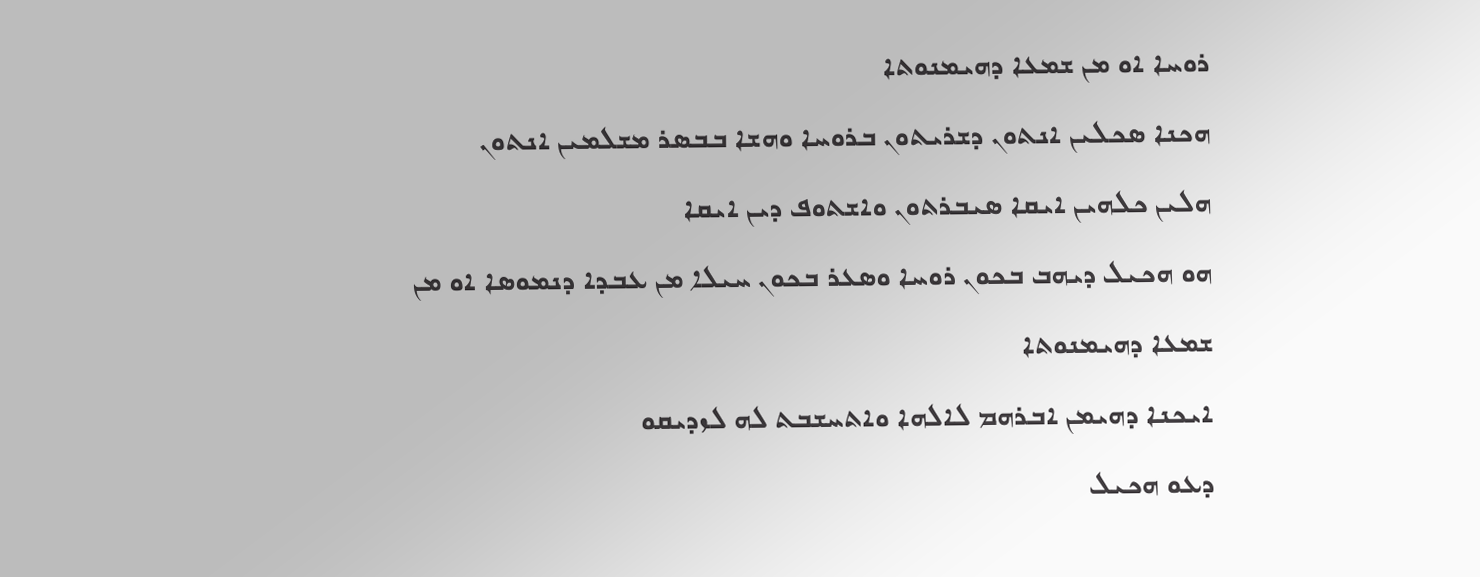ܪܘܚܐ ܐܘ ܡܢ ܫܡܥܐ ܕܗܝܡܢܘܬܐ
ܗܟܢܐ ܤܟܠܝܢ ܐܢܬܘܢ ܕܫܪܝܬܘܢ ܒܪܘܚܐ ܘܗܫܐ ܒܒܤܪ ܡܫܠܡܝܢ ܐܢܬܘܢ
ܗܠܝܢ ܟܠܗܝܢ ܐܝܩܐ ܤܝܒܪܬܘܢ ܘܐܫܬܘܦ ܕܝܢ ܐܝܩܐ
ܗܘ ܗܟܝܠ ܕܝܗܒ ܒܟܘܢ ܪܘܚܐ ܘܤܥܪ ܒܟܘܢ ܚܝܠܐ ܡܢ ܥܒܕܐ ܕܢܡܘܤܐ ܐܘ ܡܢ ܫܡܥܐ ܕܗܝܡܢܘܬܐ
ܐܝܟܢܐ ܕܗܝܡܢ ܐܒܪܗܡ ܠܐܠܗܐ ܘܐܬܚܫܒܬ ܠܗ ܠܙܕܝܩܘ
ܕܥܘ ܗܟܝܠ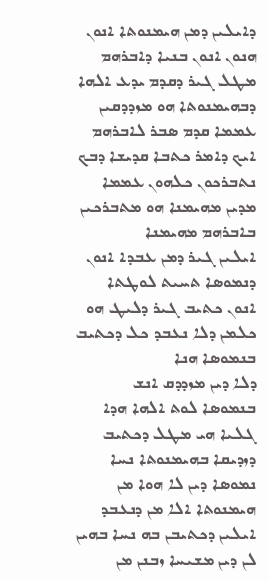ܕܐܝܠܝܢ ܕܡܢ ܗܝܡܢܘܬܐ ܐܢܘܢ ܗܢܘܢ ܐܢܘܢ ܒܢܝܐ ܕܐܒܪܗܡ
ܡܛܠ ܓܝܪ ܕܩܕܡ ܝܕܥ ܐܠܗܐ ܕܒܗܝܡܢܘܬܐ ܗܘ ܡܙܕܕܩܝܢ ܥܡܡܐ ܩܕܡ ܤܒܪ ܠܐܒܪܗܡ ܐܝܟ ܕܐܡܪ ܟܬܒܐ ܩܕܝܫܐ ܕܒܟ ܢܬܒܪܟܘܢ ܟܠܗܘܢ ܥܡܡܐ
ܡܕܝܢ ܡܗܝܡܢܐ ܗܘ ܡܬܒܪܟܝܢ ܒܐܒܪܗܡ ܡܗܝܡܢܐ
ܐܝܠܝܢ ܓܝܪ ܕܡܢ ܥܒܕܐ ܐܢܘܢ ܕܢܡܘܤܐ ܬܚܝܬ ܠܘܛܬܐ ܐܢܘܢ ܟܬܝܒ ܓܝܪ ܕܠܝܛ ܗܘ ܟܠܡܢ ܕܠܐ ܢܥܒܕ ܟܠ ܕܟܬܝܒ ܒܢܡܘܤܐ ܗܢܐ
ܕܠܐ ܕܝܢ ܡܙܕܕܩ ܐܢܫ ܒܢܡܘܤܐ ܠܘܬ ܐܠܗܐ ܗܕܐ ܓܠܝܐ ܗܝ ܡܛܠ ܕܟܬܝܒ ܕܙܕܝܩܐ ܒܗܝܡܢܘܬܐ ܢܚܐ
ܢܡܘܤܐ ܕܝܢ ܠܐ ܗܘܐ ܡܢ ܗܝܡܢܘܬܐ ܐܠܐ ܡܢ ܕܢܥܒܕ ܐܝܠܝܢ ܕܟܬܝܒܢ ܒܗ ܢܚܐ ܒܗܝܢ
ܠܢ ܕܝܢ ܡܫܝܚܐ ܙܒܢܢ ܡܢ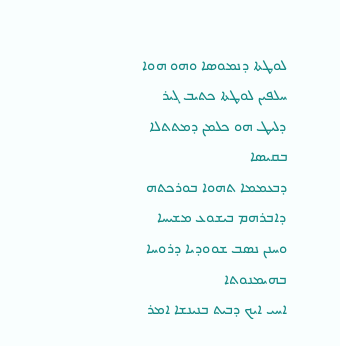ܠܘܛܬܐ ܕܢܡܘܤܐ ܘܗܘ ܗܘܐ ܚܠܦܝܢ ܠܘܛܬܐ ܟܬܝܒ ܓܝܪ ܕܠܝܛ ܗܘ ܟܠܡܢ ܕܡܬܬܠܐ ܒܩܝܤܐ
ܕܒܥܡܡܐ ܬܗܘܐ ܒܘܪܟܬܗ ܕܐܒܪܗܡ ܒܝܫܘܥ ܡܫܝܚܐ ܘܚܢܢ ܢܤܒ ܫܘܘܕܝܐ ܕܪܘܚܐ ܒܗܝܡܢܘܬܐ
ܐܚܝ ܐܝܟ ܕܒܝܬ ܒܢܝܢܫܐ ܐܡܪ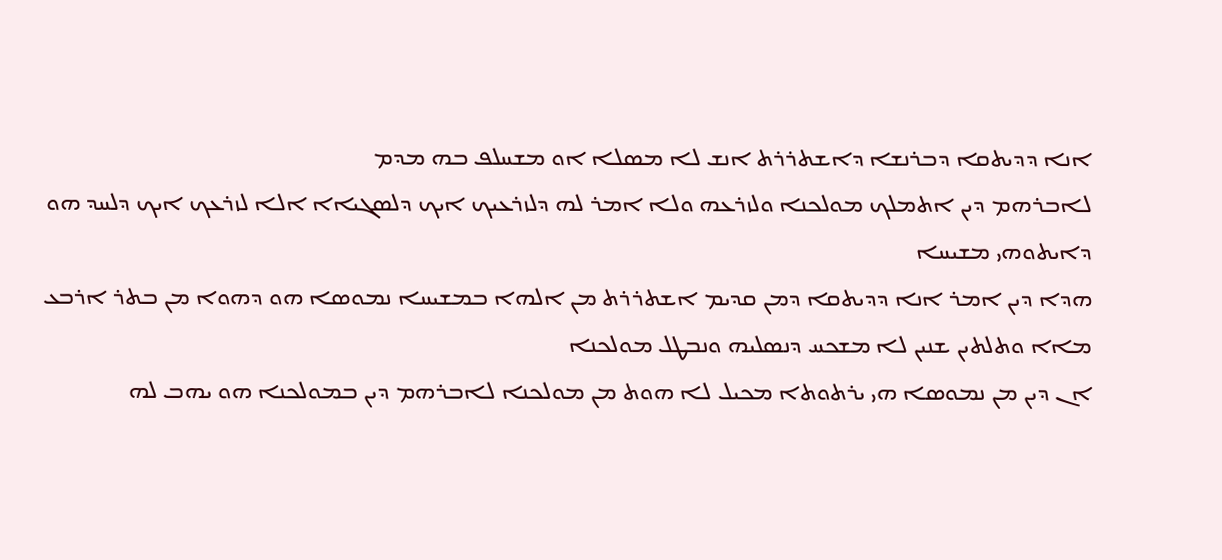ܐܢܐ ܕܕܝܬܩܐ ܕܒܪܢܫܐ ܕܐܫܬܪܪܬ ܐܢܫ ܠܐ ܡܤܠܐ ܐܘ ܡܫܚܠܦ ܒܗ ܡܕܡ
ܠܐܒܪܗܡ ܕܝܢ ܐܬܡܠܟ ܡܘܠܟܢܐ ܘܠܙܪܥܗ ܘܠܐ ܐܡܪ ܠܗ ܕܠܙܪܥܝܟ ܐܝܟ ܕܠܤܓܝܐܐ ܐܠܐ ܠܙܪܥܟ ܐܝܟ ܕܠܚܕ ܗܘ ܕܐܝܬܘܗܝ ܡܫܝܚܐ
ܗܕܐ ܕܝܢ ܐܡܪ ܐܢܐ ܕܕܝܬܩܐ ܕܡܢ ܩܕܝܡ ܐܫܬܪܪܬ ܡܢ ܐܠܗܐ ܒܡܫܝܚܐ ܢܡܘܤܐ ܗܘ ܕܗܘܐ ܡܢ ܒܬܪ ܐܪܒܥ ܡܐܐ ܘܬܠܬܝܢ ܫܢܝܢ ܠܐ ܡܫܟܚ ܕܢܤܠܝܗ ܘܢܒܛܠ ܡܘܠܟܢܐ
ܐܢ ܕܝܢ ܡܢ ܢܡܘܤܐ ܗܝ ܝܪܬܘܬܐ ܡܟܝܠ ܠܐ ܗܘܬ ܡܢ ܡܘܠܟܢܐ ܠܐܒܪܗܡ ܕܝܢ ܒܡܘܠܟܢܐ ܗܘ ܝܗܒ ܠܗ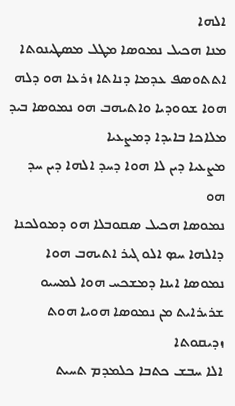ܐܠܗܐ
ܡܢܐ ܗܟܝܠ ܢܡܘܤܐ ܡܛܠ ܡܤܛܝܢܘܬܐ ܐܬܬܘܤܦ ܥܕܡܐ ܕܢܐܬܐ ܙܪܥܐ ܗܘ ܕܠܗ ܗܘܐ ܫܘܘܕܝܐ ܘܐܬܝܗܒ ܗܘ ܢܡܘܤܐ ܒܝܕ ܡܠܐܟܐ ܒܐܝܕܐ ܕܡܨܥܝܐ
ܡܨܥܝܐ ܕܝܢ ܠܐ ܗܘܐ ܕܚܕ ܐܠܗܐ ܕܝܢ ܚܕ ܗܘ
ܢܡܘܤܐ ܗܟܝܠ ܤܩܘܒܠܐ ܗܘ ܕܡܘܠܟܢܐ ܕܐܠܗܐ ܚܤ ܐܠܘ ܓܝܪ ܐܬܝܗܒ ܗܘܐ ܢܡܘܤܐ ܐܝܢܐ ܕܡܫܟܚ ܗܘܐ ܠܡܚܝܘ ܫܪܝܪܐܝܬ ܡܢ ܢܡܘܤܐ ܗܘܝܐ ܗܘܬ ܙܕܝܩܘܬܐ
ܐܠܐ ܚܒܫ ܟܬܒܐ ܟܠܡܕܡ ܬܚܝܬ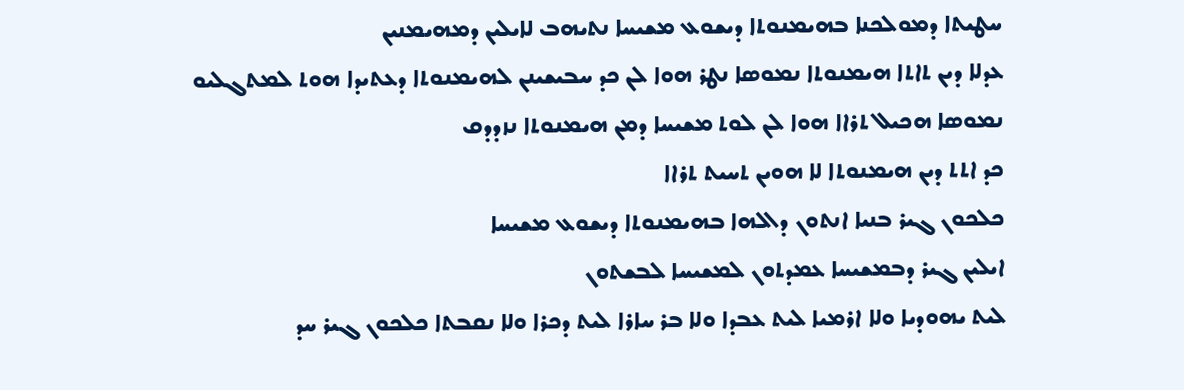ܚܛܝܬܐ ܕܡܘܠܟܢܐ ܒܗܝܡܢܘܬܐ ܕܝܫܘܥ ܡܫܝܚܐ ܢܬܝܗܒ ܠܐܝܠܝܢ ܕܡܗܝܡܢܝܢ
ܥܕܠܐ ܕܝܢ ܬܐܬܐ ܗܝܡܢܘܬܐ ܢܡܘܤܐ ܢܛܪ ܗܘܐ ܠܢ ܟܕ ܚܒܝܫܝܢܢ ܠܗܝܡܢܘܬܐ ܕܥܬܝܕܐ ܗܘܬ ܠܡܬܓܠܝܘ
ܢܡܘܤܐ ܗܟܝܠ ܬܪܐܐ ܗܘܐ ܠܢ ܠܘܬ ܡܫܝܚܐ ܕܡܢ ܗܝܡܢܘܬܐ ܢܙܕܕܩ
ܟܕ ܐܬܬ ܕܝܢ ܗܝܡܢܘܬܐ ܠܐ ܗܘܝܢ ܬܚܝܬ ܬܪܐܐ
ܟܠܟܘܢ ܓܝܪ ܒܢܝܐ ܐܢܬܘܢ ܕܐܠܗܐ ܒܗܝܡܢܘܬܐ ܕܝܫܘܥ ܡܫܝܚܐ
ܐܝܠܝܢ ܓܝܪ ܕܒܡܫܝܚܐ ܥܡܕܬܘܢ ܠܡܫܝܚܐ ܠܒܫܬܘܢ
ܠܝܬ ܝܗܘܕܝܐ ܘܠܐ ܐܪܡܝܐ ܠܝܬ ܥܒܕܐ ܘܠܐ ܒܪ ܚܐܪܐ ܠܝܬ ܕܟܪܐ ܘܠܐ ܢܩܒܬܐ ܟܠܟܘܢ ܓܝܪ ܚܕ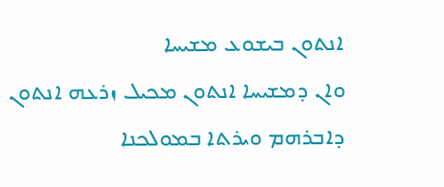ܐܢܬܘܢ ܒܝܫܘܥ ܡܫܝܚܐ
ܘܐܢ ܕܡܫܝܚܐ ܐܢܬܘܢ ܡܟܝܠ ܙܪܥܗ ܐܢܬܘܢ ܕܐܒܪܗܡ ܘܝܪܬܐ ܒܡܘܠܟܢܐ